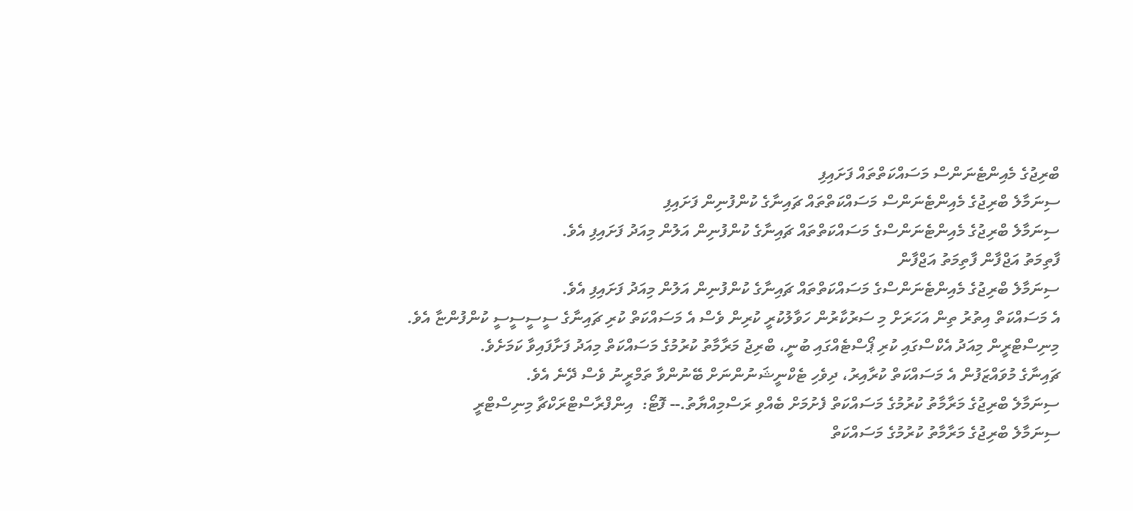ބްރިޖުގެ މެއިންޓެނަންސް މަސައްކަތްތައް ފަށައިފި
ސިނަމާލެ ބްރިޖުގެ މެއިންޓެނަންސް މަސައްކަތްތައް ޗައިނާގެ ކުންފުނިން ފަށައިފި
ސިނަމާލެ ބްރިޖުގެ މެއިންޓެނަންސްގެ މަސައްކަތްތައް ޗައިނާގެ ކުންފުނިން އަލުން މިއަދު ފަށައިފި އެވެ.
ފާތިމަތު އަޖްފާން ފާތިމަތު އަޖްފާން
ސިނަމާލެ ބްރިޖުގެ މެއިންޓެނަންސްގެ މަސައްކަތްތައް ޗައިނާގެ ކުންފުނިން އަލުން މިއަދު ފަށައިފި އެވެ.
އެ މަސައްކަތް އިތުރު ތިން އަހަރަށް މި ސަރުކާރުން ހަވާލުކުރީ ކުރިން ވެސް އެ މަސައްކަތް ކުރި ޗައިނާގެ ސީސީސީސީ ކުންފުންޏާ އެވެ.
މިނިސްޓްރީން މިއަދު އެކްސްގައި ކުރި ޕޯސްޓެއްގައި ބުނީ، ބްރިޖު މަރާމާތު ކުރުމުގެ މަސައްކަތް މިއަދު ފަށާފައިވާ ކަމަށެވެ.
ޗައިނާގެ މުވައްޒަފުން އެ މަސައްކަތް ކުރާއިރު، ދިވެހި ޓެކްނީޝަނުންނަށް ބޭނުންވާ ތަމްރީނު ވެސް ދޭނެ އެވެ.
ސިނަމާލެ ބްރިޖުގެ މަރާމާތު ކުރުމުގެ މަސައްކަތް ފެށުމަށް ބެއްވި ރަސްމިއްޔާތު.-- ފޮޓޯ:  އިންފްރާސްޓްރަކްޗާ މިނިސްޓްރީ
ސިނަމާލެ ބްރިޖުގެ މަރާމާތު ކުރުމުގެ މަސައްކަތް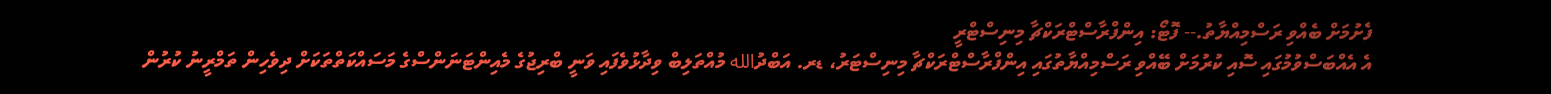ފެށުމަށް ބެއްވި ރަސްމިއްޔާތު.-- ފޮޓޯ: އިންފްރާސްޓްރަކްޗާ މިނިސްޓްރީ
އެ އެއްބަސްވުމުގައި ސޮއި ކުރުމަށް ބޭއްވި ރަސްމިއްޔާތުގައި އިންފްރާސްޓްރަކްޗާ މިނިސްޓަރު، ޑރ. އަބްދުالله މުއްތަލިބް ވިދާޅުވެފައި ވަނީ ބްރިޖުގެ މެއިންޓަނަންސްގެ މަސައްކަތްތަކަށް ދިވެހިން ތަމްރީނު ކުރުން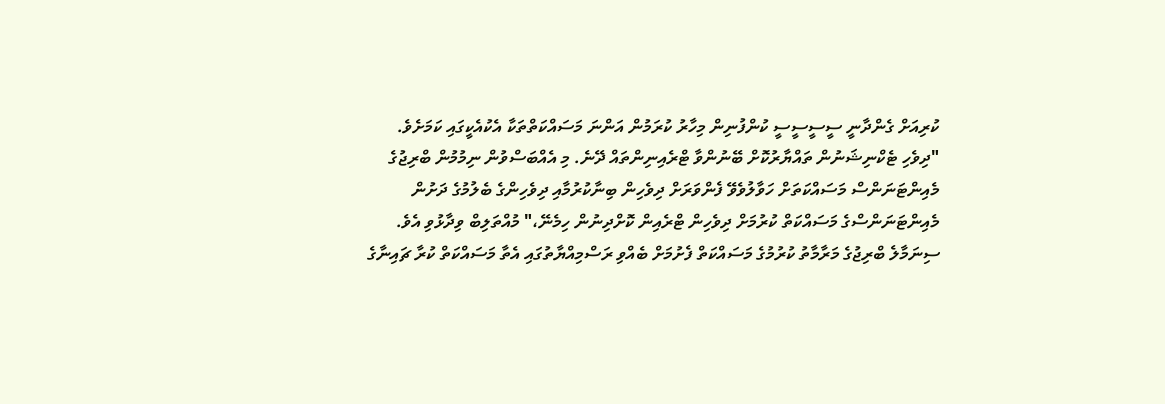ކުރިއަށް ގެންދާނީ ސީސީސީސީ ކުންފުނިން މިހާރު ކުރަމުން އަންނަ މަސައްކަތްތަކާ އެކުއެކީގައި ކަމަށެވެ.
"ދިވެހި ޓެކްނިޝަނުން ތައްޔާރުކޮށް ބޭނުންވާ ޓްރެއިނިންތައް ދޭނެ. މި އެއްބަސްވުން ނިމުމުން ބްރިޖުގެ މެއިންޓަނަންސް މަސައްކަތަށް ހަވާލުވެވޭ ފެންވަރަށް ދިވެހިން ބިނާކުރުމާއި ދިވެހިންގެ ބެލުމުގެ ދަށުން މެއިންޓަނަންސްގެ މަސައްކަތް ކުރުމަށް ދިވެހިން ޓްރެއިން ކޮށްދިނުން ހިމެނޭ،" މުއްތަލިބް ވިދާޅުވި އެވެ.
ސިނަމާލެ ބްރިޖުގެ މަރާމާތު ކުރުމުގެ މަސައްކަތް ފެށުމަށް ބެއްވި ރަސްމިއްޔާތުގައި އެތާ މަސައްކަތް ކުރާ ޗައިނާގެ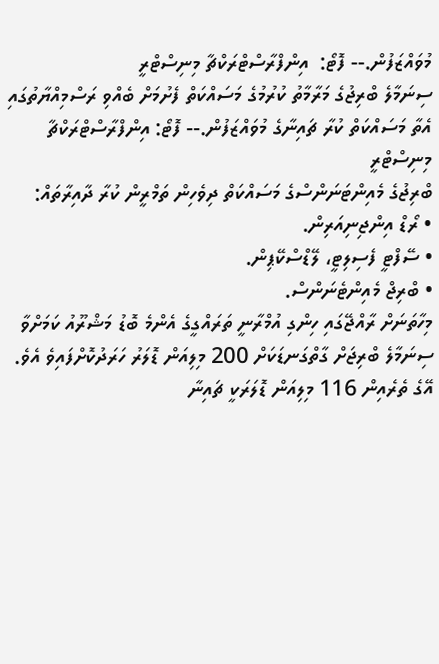މުވައްޒަފުން.-- ފޮޓޯ:  އިންފްރާސްޓްރަކްޗާ މިނިސްޓްރީ
ސިނަމާލެ ބްރިޖުގެ މަރާމާތު ކުރުމުގެ މަސައްކަތް ފެށުމަށް ބެއްވި ރަސްމިއްޔާތުގައި އެތާ މަސައްކަތް ކުރާ ޗައިނާގެ މުވައްޒަފުން.-- ފޮޓޯ: އިންފްރާސްޓްރަކްޗާ މިނިސްޓްރީ
ބްރިޖުގެ މެއިންޓަނަންސްގެ މަސައްކަތް ދިވެހިން ތަމްރީން ކުރާ ދާއިރާތައް:
• ރޯޑް އިންޖިނިއަރިން.
• ސޭފްޓީ ފެސިލިޓީ، ލޭޑްސްކޭޕިން.
• ބްރިޖް މެއިންޓެނަންސް.
މިހާތަނަށް ރާއްޖޭގައި ހިންގި އުމްރާނީ ތަރައްގީގެ އެންމެ ބޮޑު މަޝްރޫއު ކަމަށްވާ ސިނަމާލެ ބްރިޖަށް ގާތްގަނޑަކަށް 200 މިލިއަން ޑޮލަރު ހަރަދުކޮށްފައިވެ އެވެ. އޭގެ ތެރެއިން 116 މިލިއަން ޑޮލަރަކީ ޗައިނާ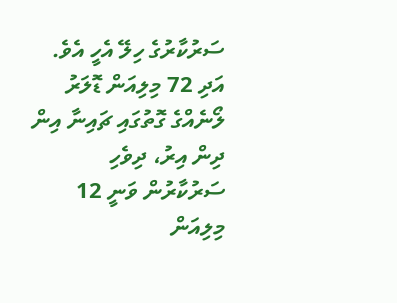ސަރުކާރުގެ ހިލޭ އެހީ އެވެ. އަދި 72 މިލިއަން ޑޮލަރު ލޯނެއްގެ ގޮތުގައި ޗައިނާ އިން ދިން އިރު، ދިވެހި ސަރުކާރުން ވަނީ 12 މިލިއަން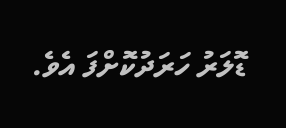ޑޮލަރު ހަރަދުކޮށްފަ އެވެ.